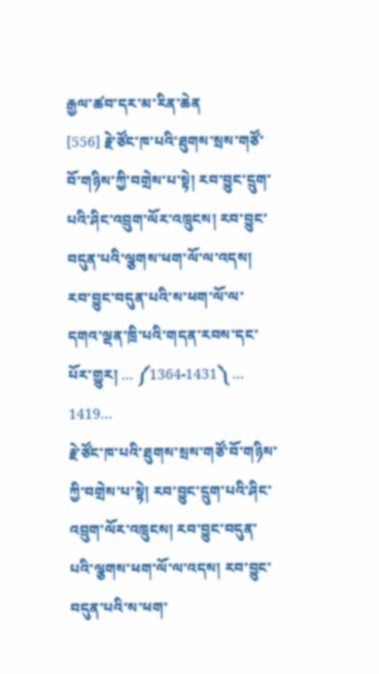རྒྱལ་ཚབ་དར་མ་རིན་ཆེན
[556] རྗེ་ཙོང་ཁ་པའི་ཐུགས་སྲས་གཙོ་བོ་གཉིས་ཀྱི་བགྲེས་པ་སྟེ། རབ་བྱུང་དྲུག་པའི་ཤིང་འབྲུག་ལོར་འཁྲུངས། རབ་བྱུང་བདུན་པའི་ལྕགས་ཕག་ལོ་ལ་འདས། རབ་བྱུང་བདུན་པའི་ས་ཕག་ལོ་ལ་དགའ་ལྡན་ཁྲི་པའི་གདན་རབས་དང་པོར་གྱུར། ... ༼1364-1431༽ ... 1419...
རྗེ་ཙོང་ཁ་པའི་ཐུགས་སྲས་གཙོ་བོ་གཉིས་ཀྱི་བགྲེས་པ་སྟེ། རབ་བྱུང་དྲུག་པའི་ཤིང་འབྲུག་ལོར་འཁྲུངས། རབ་བྱུང་བདུན་པའི་ལྕགས་ཕག་ལོ་ལ་འདས། རབ་བྱུང་བདུན་པའི་ས་ཕག་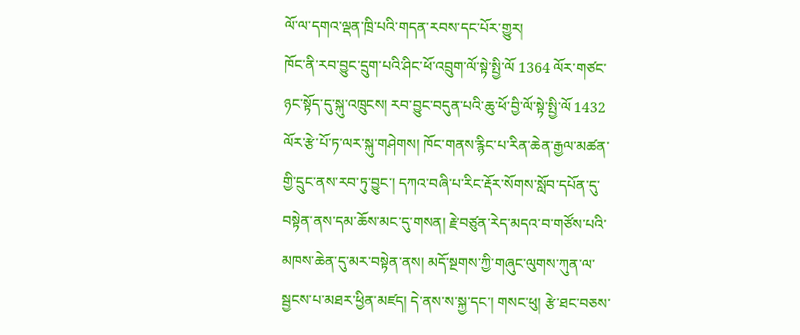ལོ་ལ་དགའ་ལྡན་ཁྲི་པའི་གདན་རབས་དང་པོར་གྱུར།
ཁོང་ནི་རབ་བྱུང་དྲུག་པའི་ཤིང་ཕོ་འབྲུག་ལོ་སྟེ་སྤྱི་ལོ 1364 ལོར་གཙང་ཉང་སྟོད་དུ་སྐུ་འཁྲུངས། རབ་བྱུང་བདུན་པའི་ཆུ་ཕོ་བྱི་ལོ་སྟེ་སྤྱི་ལོ 1432 ལོར་རྩེ་པོ་ཏ་ལར་སྐུ་གཤེགས། ཁོང་གནས་རྙིང་པ་རིན་ཆེན་རྒྱལ་མཚན་གྱི་དྲུང་ནས་རབ་ཏུ་བྱུང་། དཀའ་བཞི་པ་རིང་རྡོར་སོགས་སློབ་དཔོན་དུ་བསྟེན་ནས་དམ་ཆོས་མང་དུ་གསན། རྗེ་བཙུན་རེད་མདའ་བ་གཙོས་པའི་མཁས་ཆེན་དུ་མར་བསྟེན་ནས། མདོ་སྔགས་ཀྱི་གཞུང་ལུགས་ཀུན་ལ་སྦྱངས་པ་མཐར་ཕྱིན་མཛད། དེ་ནས་ས་སྐྱ་དང་། གསང་ཕུ། རྩེ་ཐང་བཅས་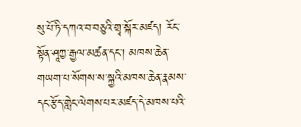སུ་པོ་ཏི་དཀའ་བ་བཅུའི་གྲྭ་སྐོར་མཛད། རོང་སྟོན་ཤཱཀྱ་རྒྱལ་མཚན་དང་། མཁས་ཆེན་གཡག་པ་སོགས་ས་སྐྱའི་མཁས་ཆེན་རྣམས་དང་རྩོད་གླེང་ལེགས་པར་མཛད་དེ་མཁས་པའི་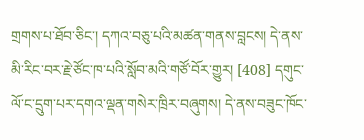གྲགས་པ་ཐོབ་ཅིང་། དཀའ་བཅུ་པའི་མཚན་གནས་བླངས། དེ་ནས་མི་རིང་བར་རྗེ་ཙོང་ཁ་པའི་སློབ་མའི་གཙོ་བོར་གྱུར། [408] དགུང་ལོ་ང་དྲུག་པར་དགའ་ལྡན་གསེར་ཁྲིར་བཞུགས། དེ་ནས་བཟུང་ཁོང་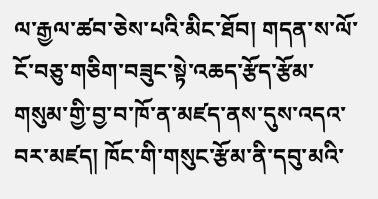ལ་རྒྱལ་ཚབ་ཅེས་པའི་མིང་ཐོབ། གདན་ས་ལོ་ངོ་བཅུ་གཅིག་བཟུང་སྟེ་འཆད་རྩོད་རྩོམ་གསུམ་གྱི་བྱ་བ་ཁོ་ན་མཛད་ནས་དུས་འདའ་བར་མཛད། ཁོང་གི་གསུང་རྩོམ་ནི་དབུ་མའི་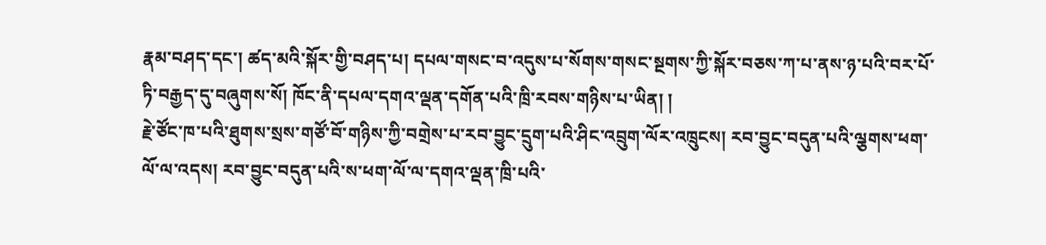རྣམ་བཤད་དང་། ཚད་མའི་སྐོར་གྱི་བཤད་པ། དཔལ་གསང་བ་འདུས་པ་སོགས་གསང་སྔགས་ཀྱི་སྐོར་བཅས་ཀ་པ་ནས་ཉ་པའི་བར་པོ་ཏི་བརྒྱད་དུ་བཞུགས་སོ། ཁོང་ནི་དཔལ་དགའ་ལྡན་དགོན་པའི་ཁྲི་རབས་གཉིས་པ་ཡིན། །
རྗེ་ཙོང་ཁ་པའི་ཐུགས་སྲས་གཙོ་བོ་གཉིས་ཀྱི་བགྲེས་པ་རབ་བྱུང་དྲུག་པའི་ཤིང་འབྲུག་ལོར་འཁྲུངས། རབ་བྱུང་བདུན་པའི་ལྕགས་ཕག་ལོ་ལ་འདས། རབ་བྱུང་བདུན་པའི་ས་ཕག་ལོ་ལ་དགའ་ལྡན་ཁྲི་པའི་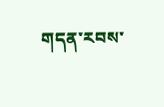གདན་རབས་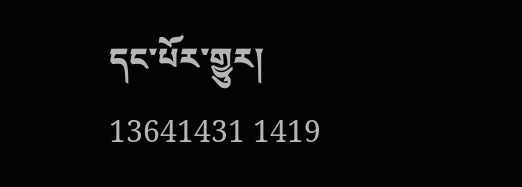དང་པོར་གྱུར། 13641431 1419